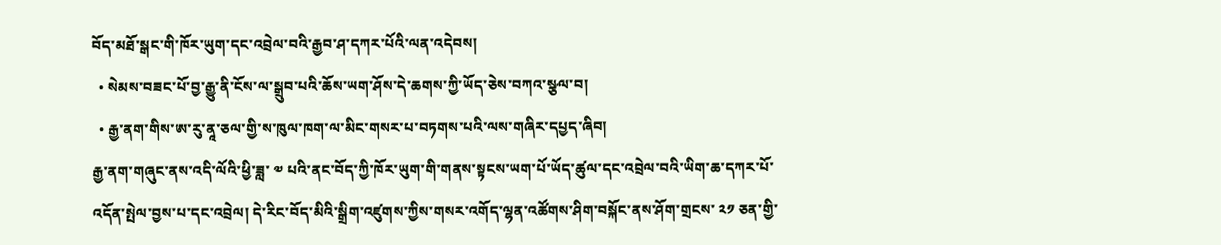བོད་མཐོ་སྒང་གི་ཁོར་ཡུག་དང་འབྲེལ་བའི་རྒྱབ་ཤ་དཀར་པོའི་ལན་འདེབས།
  • སེམས་བཟང་པོ་བྱ་རྒྱུ་ནི་ངོས་ལ་སྒྲུབ་པའི་ཆོས་ཡག་ཤོས་དེ་ཆགས་ཀྱི་ཡོད་ཅེས་བཀའ་སྩལ་བ།
  • རྒྱ་ནག་གིས་ཨ་རུ་ནཱ་ཅལ་གྱི་ས་ཁུལ་ཁག་ལ་མིང་གསར་པ་བཏགས་པའི་ལས་གཞིར་དཔྱད་ཞིབ།
རྒྱ་ནག་གཞུང་ནས་འདི་ལོའི་ཕྱི་ཟླ་ ༧ པའི་ནང་བོད་ཀྱི་ཁོར་ཡུག་གི་གནས་སྟངས་ཡག་པོ་ཡོད་ཚུལ་དང་འབྲེལ་བའི་ཡིག་ཆ་དཀར་པོ་འདོན་སྤེལ་བྱས་པ་དང་འབྲེལ། དེ་རིང་བོད་མིའི་སྒྲིག་འཛུགས་ཀྱིས་གསར་འགོད་ལྷན་འཚོགས་ཤིག་བསྐོང་ནས་ཤོག་གྲངས་ ༢༡ ཅན་གྱི་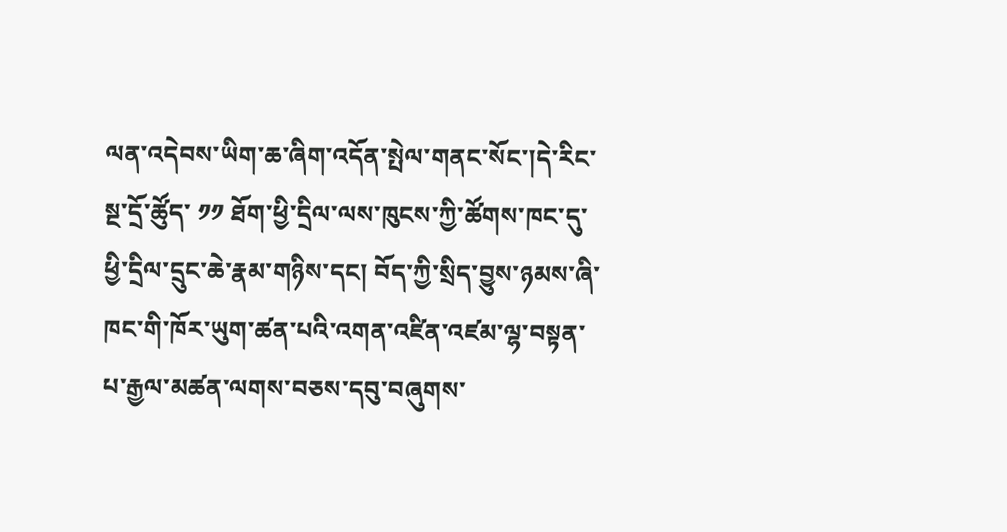ལན་འདེབས་ཡིག་ཆ་ཞིག་འདོན་སྤེལ་གནང་སོང་།དེ་རིང་སྔ་དྲོ་ཚོུད་ ༡༡ ཐོག་ཕྱི་དྲིལ་ལས་ཁུངས་ཀྱི་ཚོགས་ཁང་དུ་ཕྱི་དྲིལ་དྲུང་ཆེ་རྣམ་གཉིས་དང། བོད་ཀྱི་སྲིད་བྱུས་ཉམས་ཞི་ཁང་གི་ཁོར་ཡུག་ཚན་པའི་འགན་འཛིན་འཛམ་ལྷ་བསྟན་པ་རྒྱལ་མཚན་ལགས་བཅས་དབུ་བཞུགས་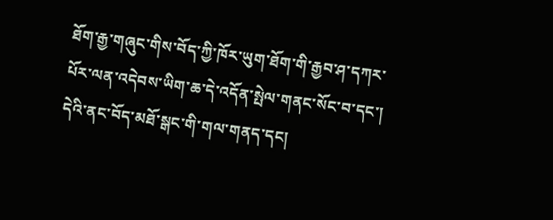ཐོག་རྒྱ་གཞུང་གིས་བོད་ཀྱི་ཁོར་ཡུག་ཐོག་གི་རྒྱབ་ཤ་དཀར་པོར་ལན་འདེབས་ཡིག་ཆ་དེ་འདོན་སྤེལ་གནང་སོང་བ་དང་། དེའི་ནང་བོད་མཐོ་སྒང་གི་གལ་གནད་དང།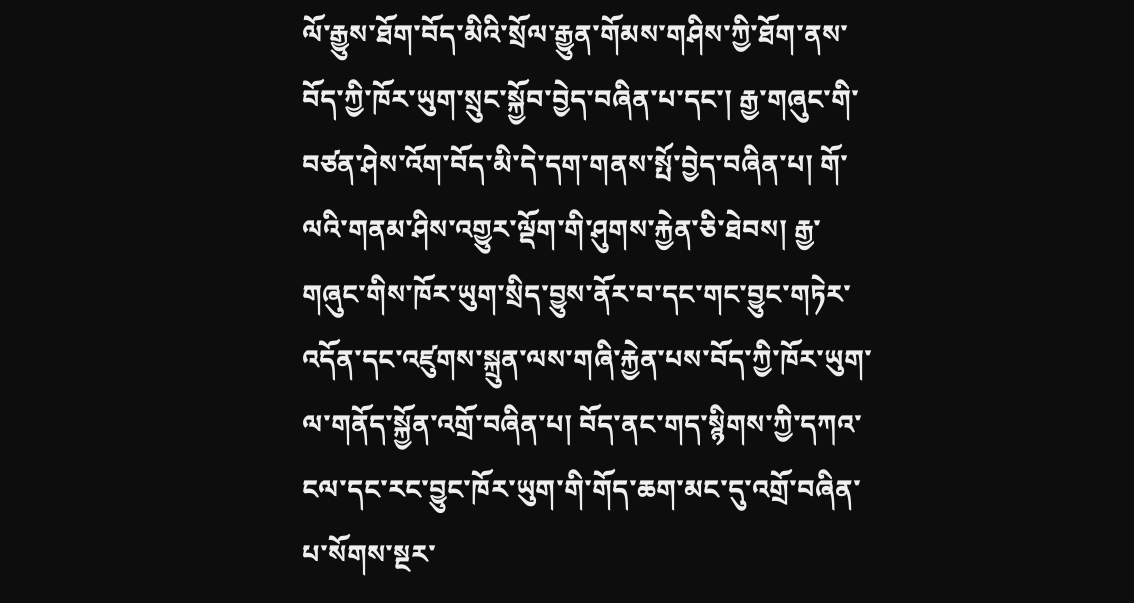ལོ་རྒྱུས་ཐོག་བོད་མིའི་སྲོལ་རྒྱུན་གོམས་གཤིས་ཀྱི་ཐོག་ནས་བོད་ཀྱི་ཁོར་ཡུག་སྲུང་སྐྱོབ་བྱེད་བཞིན་པ་དང་། རྒྱ་གཞུང་གི་བཙན་ཤེས་འོག་བོད་མི་དེ་དག་གནས་སྤོ་བྱེད་བཞིན་པ། གོ་ལའི་གནམ་ཤིས་འགྱུར་ལྡོག་གི་ཤུགས་རྐྱེན་ཅི་ཐེབས། རྒྱ་གཞུང་གིས་ཁོར་ཡུག་སྲིད་བྱུས་ནོར་བ་དང་གང་བྱུང་གཏེར་འདོན་དང་འཛུགས་སྐྲུན་ལས་གཞི་རྐྱེན་པས་བོད་ཀྱི་ཁོར་ཡུག་ལ་གནོད་སྐྱོན་འགྲོ་བཞིན་པ། བོད་ནང་གད་སྙིགས་ཀྱི་དཀའ་ངལ་དང་རང་བྱུང་ཁོར་ཡུག་གི་གོད་ཆག་མང་དུ་འགྲོ་བཞིན་པ་སོགས་སྔར་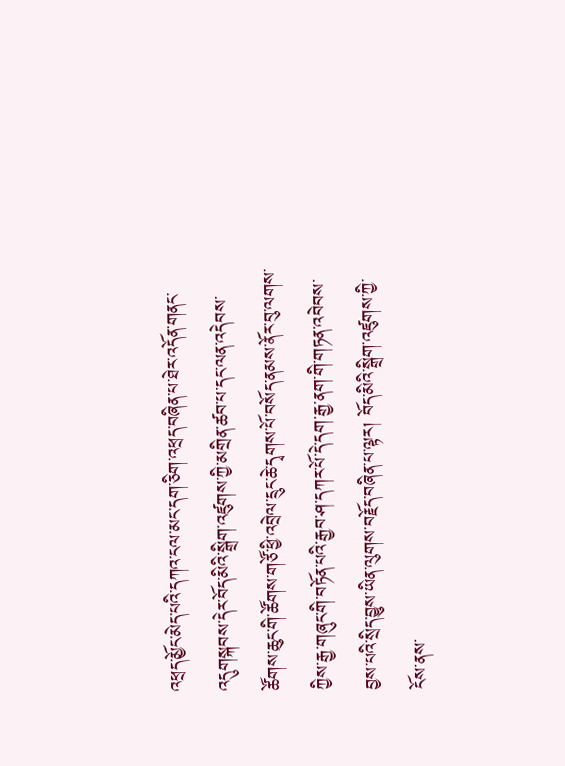འཕྲད་མྱོང་མེད་པའི་དཀའ་ངལ་མང་དག་ཅིག་འཕྲད་བཞིན་པ་ཐེར་འདོན་གནང་འདུགསྐབས་དེར་བོད་མིའི་སྒྲིག་འཛུགས་ཀྱི་མགྲིན་ཚབ་པ་དང་ལན་འདེབས་ཚོགས་ཆུང་གི་ཚོགས་གཙོ་ཕྱི་འབྲེལ་དྲུང་ཆེ་དྭགས་པོ་བསོད་ནམས་ནོར་བུ་ལགས་ཀྱིས་རྒྱ་གཞུང་གི་བཏོན་པའི་རྒྱབ་ཤ་དཀར་པོ་དེ་དག་རྒྱ་ནག་གི་གཏན་འབེབས་བྱས་པའི་སྲིད་བྱུས་ཡིན་ལུགས་བརྗོད་བཞིན་པ་ལྟར། བོད་མིའི་སྒྲིག་འཛུགས་ཀྱི་ངོས་ནས་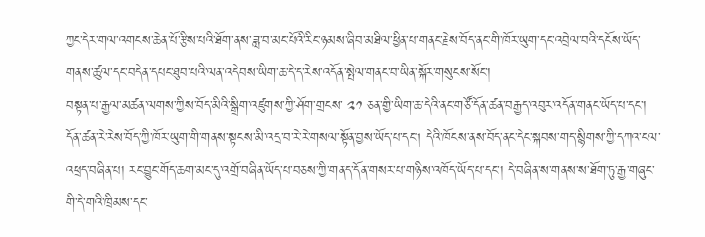ཀྱང་དེར་གལ་འགངས་ཆེན་པོ་རྩིས་པའི་ཐོག་ནས་ཟླ་བ་མང་པོའི་རིང་ཉམས་ཞིབ་མཐིལ་ཕྱིན་པ་གནང་རྗེས་བོད་ནང་གི་ཁོར་ཡུག་དང་འབྲེལ་བའི་དངོས་ཡོད་གནས་ཚུལ་དང་བདེན་དཔང་ཐུབ་པའི་ལན་འདེབས་ཡིག་ཆ་དེ་ད་རེས་འདོན་སྤེལ་གནང་བ་ཡིན་སྐོར་གསུངས་སོང་།
བསྟན་པ་རྒྱལ་མཚན་ལགས་ཀྱིས་བོད་མིའི་སྒྲིག་འཛུགས་ཀྱི་ཤོག་གྲངས་ ༢༡ ཅན་གྱི་ཡིག་ཆ་དེའི་ནང་གཙོ་དོན་ཚན་བརྒྱད་འབུར་འདོན་གནང་ཡོད་པ་དང་། དོན་ཚན་རེ་རེས་བོད་ཀྱི་ཁོར་ཡུག་གི་གནས་སྟངས་མི་འདྲ་བ་རེ་རེ་གསལ་སྟོན་བྱས་ཡོད་པ་དང། དེའི་ཁོངས་ནས་བོད་ནང་དེང་སྐབས་གད་སྙིགས་ཀྱི་དཀའ་ངལ་འཕྲད་བཞིན་པ། རང་བྱུང་གོད་ཆག་མང་དུ་འགྲོ་བཞིན་ཡོད་པ་བཅས་ཀྱི་གནད་དོན་གསར་པ་གཉིས་འཁོད་ཡོད་པ་དང་། དེ་བཞིན་ས་གནས་ས་ཐོག་ཏུ་རྒྱ་གཞུང་གི་དེ་གའི་ཁྲིམས་དང་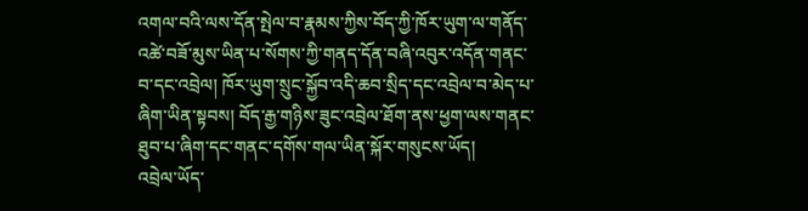འགལ་བའི་ལས་དོན་སྤེལ་བ་རྣམས་ཀྱིས་བོད་ཀྱི་ཁོར་ཡུག་ལ་གནོད་འཚེ་བཟོ་མུས་ཡིན་པ་སོགས་ཀྱི་གནད་དོན་བཞི་འབུར་འདོན་གནང་བ་དང་འབྲེལ། ཁོར་ཡུག་སྲུང་སྐྱོབ་འདི་ཆབ་སྲིད་དང་འབྲེལ་བ་མེད་པ་ཞིག་ཡིན་སྟབས། བོད་རྒྱ་གཉིས་ཟུང་འབྲེལ་ཐོག་ནས་ཕྱག་ལས་གནང་ཐུབ་པ་ཞིག་དང་གནང་དགོས་གལ་ཡིན་སྐོར་གསུངས་ཡོད།
འབྲེལ་ཡོད་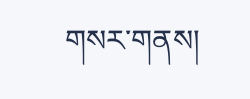གསར་གནས།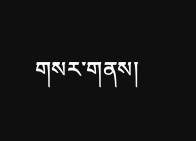གསར་གནས།